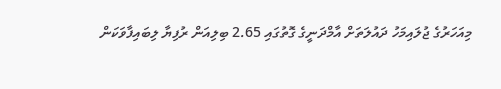މިއަހަރުގެ ޖުލައިމަހު ދައުލަތަށް އާމްދަނީގެ ގޮތުގައި 2.65 ބިލިއަން ރުފިޔާ ލިބައިފާވަކަން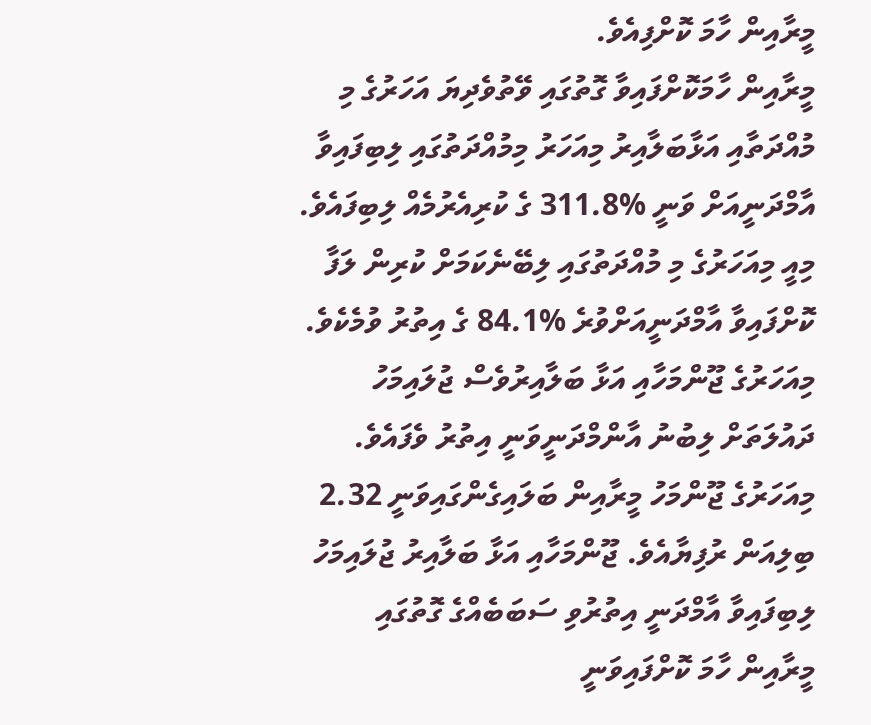މީރާއިން ހާމަ ކޮށްފިއެވެ.
މީރާއިން ހާމަކޮށްފައިވާ ގޮތުގައި ވޭތުވެދިޔަ އަހަރުގެ މި މުއްދަތާއި އަޅާބަލާއިރު މިއަހަރު މިމުއްދަތުގައި ލިބިފައިވާ އާމްދަނީއަށް ވަނީ %311.8 ގެ ކުރިއެރުމެއް ލިބިފައެވެ. މިއީ މިއަހަރުގެ މި މުއްދަތުގައި ލިބޭނެކަމަށް ކުރިން ލަފާ ކޮށްފައިވާ އާމްދަނީއަށްވުރެ %84.1 ގެ އިތުރު ވުމެކެވެ.
މިއަހަރުގެ ޖޫންމަހާއި އަޅާ ބަލާއިރުވެސް ޖުލައިމަހު ދައުލަތަށް ލިބުނު އާންމްދަނީވަނީ އިތުރު ވެފައެވެ. މިއަހަރުގެ ޖޫންމަހު މީރާއިން ބަލައިގެންގައިވަނީ 2.32 ބިލިއަން ރުފިޔާއެވެ. ޖޫންމަހާއި އަޅާ ބަލާއިރު ޖުލައިމަހު ލިބިފައިވާ އާމްދަނީ އިތުރުވި ސަބަބެއްގެ ގޮތުގައި މީރާއިން ހާމަ ކޮށްފައިވަނީ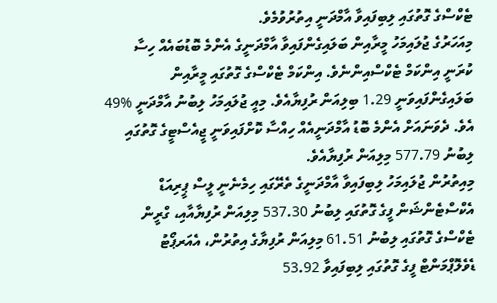ޓެކްސްގެ ގޮތުގައި ލިބިފައިވާ އާމްދަނީ އިތުރުވުމެވެ.
މިއަހަރުގެ ޖުލައިމަހު މީރާއިން ބަލައިގެންފައިވާ އާމްދަނީގެ އެންމެ ބޮޑުބައެއް ހިސާ ކުރަނީ އިންކަމް ޓެކްސްއިންނެވެ. އިންކަމް ޓެކްސްގެ ގޮތުގައި މީރާއިން ބަލައިގެންފައިވަނީ 1.29 ބިލިއަން ރުފިޔާއެވެ. މިއީ ޖުލައިމަހު ލިބުނު އާމްދަނީ %49 އެވެ. ދެވަނައަށް އެންމެ ބޮޑު އާމްދަނީއެއް ހިއްސާ ކޮށްފައިވަނީ ޖީއެސްޓީގެ ގޮތުގައި ލިބުނު 577.79 މިލިއަން ރުފިޔާއެވެ.
މިއިތުރުން ޖުލައިމަހު ލިބިފައިވާ އާމްދަނީގެ ތެރޭގައި ހިމެނެނީ ލީސް ޕީރިއަޑް އެކްސްޓެންޝަން ފީގެ ގޮތުގައި ލިބުނު 537.30 މިލިއަން ރުފިޔާއާއި، ގްރީން ޓެކްސްގެ ގޮތުގައި ލިބުނު 61.51 މިލިއަން ރުފިޔާގެ އިތުރުން، އެއަރޕޯޓު ޑެވެލޮޕްމަންޓް ފީގެ ގޮތުގައި ލިބިފައިވާ 53.92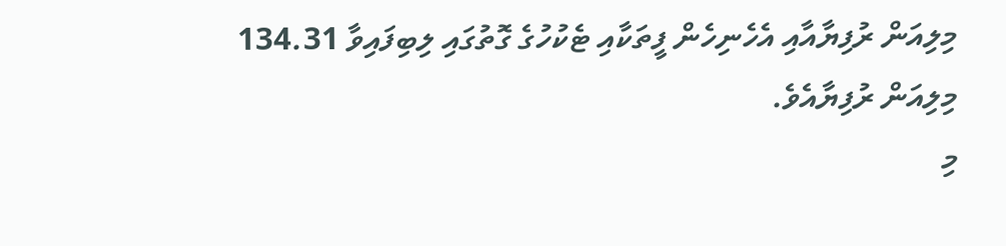މިލިއަން ރުފިޔާއާއި އެހެނިހެން ފީތަކާއި ޓެކުހުގެ ގޮތުގައި ލިބިފައިވާ 134.31 މިލިއަން ރުފިޔާއެވެ.
މި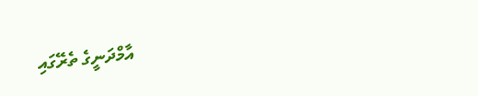އާމްދަނީގެ ތެރޭގައި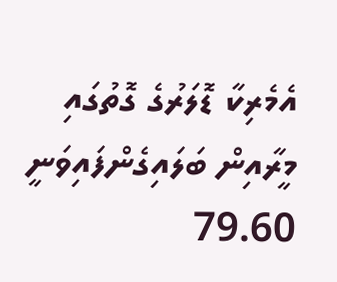އެމެރިކާ ޑޮލަރުގެ ގޮތުގައި މީރާއިން ބަލައިގެންފައިވަނީ 79.60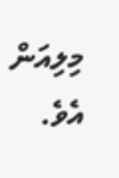މިލިއަން އެވެ.